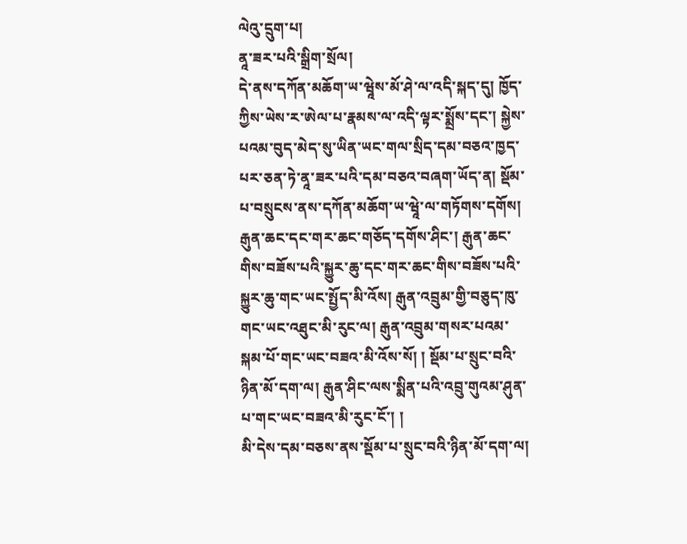ལེའུ་དྲུག་པ།
ནཱ་ཟར་པའི་སྒྲིག་སྲོལ།
དེ་ནས་དཀོན་མཆོག་ཡ་ཝཱེས་མོ་ཤེ་ལ་འདི་སྐད་དུ། ཁྱོད་ཀྱིས་ཡེས་ར་ཨེལ་པ་རྣམས་ལ་འདི་ལྟར་སྨྲོས་དང་། སྐྱེས་པའམ་བུད་མེད་སུ་ཡིན་ཡང་གལ་སྲིད་དམ་བཅའ་ཁྱད་པར་ཅན་ཏེ་ནཱ་ཟར་པའི་དམ་བཅའ་བཞག་ཡོད་ན། སྡོམ་པ་བསྲུངས་ནས་དཀོན་མཆོག་ཡ་ཝཱེ་ལ་གཏོགས་དགོས། རྒུན་ཆང་དང་གར་ཆང་གཅོད་དགོས་ཤིང་། རྒུན་ཆང་གིས་བཟོས་པའི་སྐྱུར་ཆུ་དང་གར་ཆང་གིས་བཟོས་པའི་སྐྱུར་ཆུ་གང་ཡང་སྤྱོད་མི་འོས། རྒུན་འབྲུམ་གྱི་བཅུད་ཁུ་གང་ཡང་འཐུང་མི་རུང་ལ། རྒུན་འབྲུམ་གསར་པའམ་སྐམ་པོ་གང་ཡང་བཟའ་མི་འོས་སོ། ། སྡོམ་པ་སྲུང་བའི་ཉིན་མོ་དག་ལ། རྒུན་ཤིང་ལས་སྨིན་པའི་འབྲུ་གུའམ་ཤུན་པ་གང་ཡང་བཟའ་མི་རུང་ངོ་། །
མི་དེས་དམ་བཅས་ནས་སྡོམ་པ་སྲུང་བའི་ཉིན་མོ་དག་ལ།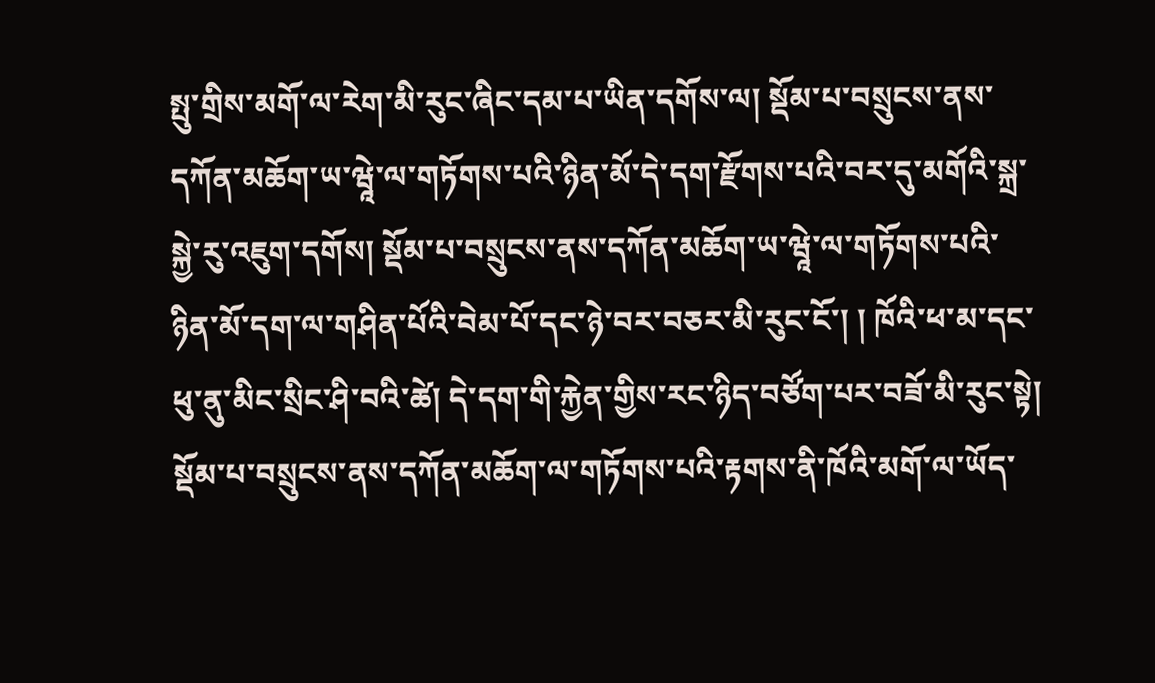སྤུ་གྲིས་མགོ་ལ་རེག་མི་རུང་ཞིང་དམ་པ་ཡིན་དགོས་ལ། སྡོམ་པ་བསྲུངས་ནས་དཀོན་མཆོག་ཡ་ཝཱེ་ལ་གཏོགས་པའི་ཉིན་མོ་དེ་དག་རྫོགས་པའི་བར་དུ་མགོའི་སྐྲ་སྐྱེ་རུ་འཇུག་དགོས། སྡོམ་པ་བསྲུངས་ནས་དཀོན་མཆོག་ཡ་ཝཱེ་ལ་གཏོགས་པའི་ཉིན་མོ་དག་ལ་གཤིན་པོའི་བེམ་པོ་དང་ཉེ་བར་བཅར་མི་རུང་ངོ་། ། ཁོའི་ཕ་མ་དང་ཕུ་ནུ་མིང་སྲིང་ཤི་བའི་ཚེ། དེ་དག་གི་རྐྱེན་གྱིས་རང་ཉིད་བཙོག་པར་བཟོ་མི་རུང་སྟེ། སྡོམ་པ་བསྲུངས་ནས་དཀོན་མཆོག་ལ་གཏོགས་པའི་རྟགས་ནི་ཁོའི་མགོ་ལ་ཡོད་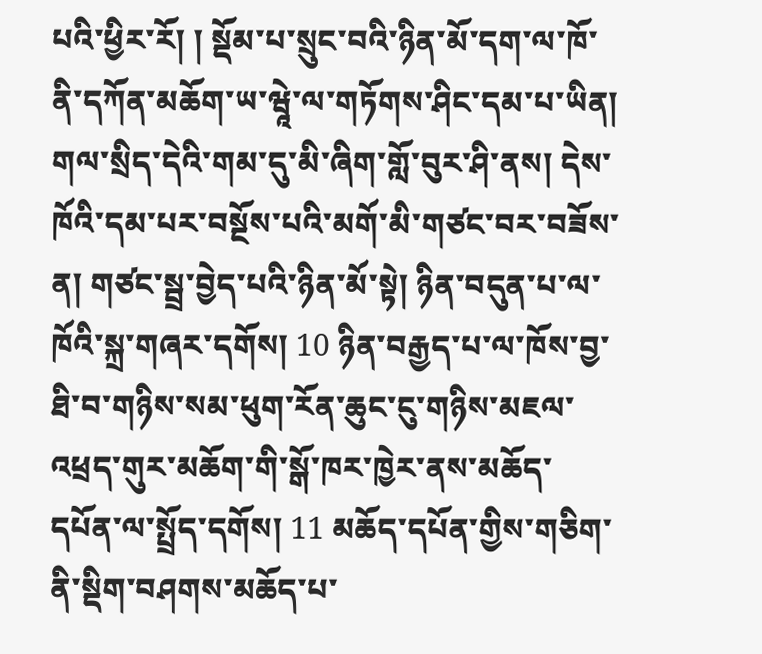པའི་ཕྱིར་རོ། ། སྡོམ་པ་སྲུང་བའི་ཉིན་མོ་དག་ལ་ཁོ་ནི་དཀོན་མཆོག་ཡ་ཝཱེ་ལ་གཏོགས་ཤིང་དམ་པ་ཡིན། གལ་སྲིད་དེའི་གམ་དུ་མི་ཞིག་གློ་བུར་ཤི་ནས། དེས་ཁོའི་དམ་པར་བསྔོས་པའི་མགོ་མི་གཙང་བར་བཟོས་ན། གཙང་སྦྲ་བྱེད་པའི་ཉིན་མོ་སྟེ། ཉིན་བདུན་པ་ལ་ཁོའི་སྐྲ་གཞར་དགོས། 10 ཉིན་བརྒྱད་པ་ལ་ཁོས་བྱ་ཐི་བ་གཉིས་སམ་ཕུག་རོན་ཆུང་ངུ་གཉིས་མཇལ་འཕྲད་གུར་མཆོག་གི་སྒོ་ཁར་ཁྱེར་ནས་མཆོད་དཔོན་ལ་སྤྲོད་དགོས། 11 མཆོད་དཔོན་གྱིས་གཅིག་ནི་སྡིག་བཤགས་མཆོད་པ་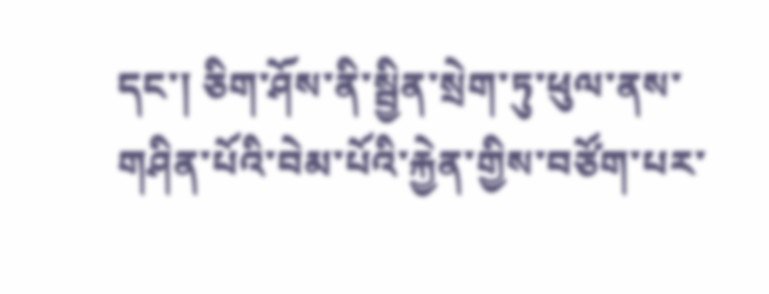དང་། ཅིག་ཤོས་ནི་སྦྱིན་སྲེག་ཏུ་ཕུལ་ནས་གཤིན་པོའི་བེམ་པོའི་རྐྱེན་གྱིས་བཙོག་པར་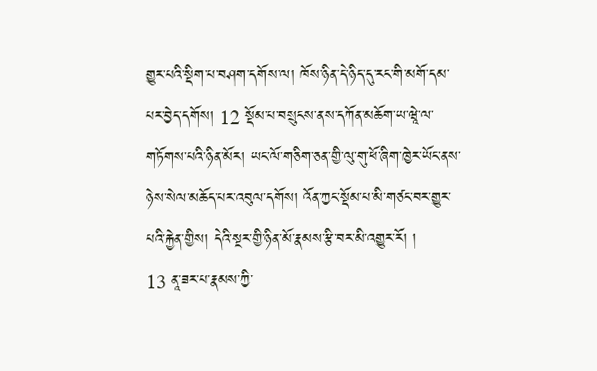གྱུར་པའི་སྡིག་པ་བཤག་དགོས་ལ། ཁོས་ཉིན་དེ་ཉིད་དུ་རང་གི་མགོ་དམ་པར་བྱེད་དགོས། 12 སྡོམ་པ་བསྲུངས་ནས་དཀོན་མཆོག་ཡ་ཝཱེ་ལ་གཏོགས་པའི་ཉིན་མོར། ཡང་ལོ་གཅིག་ཅན་གྱི་ལུ་གུ་ཕོ་ཞིག་ཁྱེར་ཡོང་ནས་ཉེས་སེལ་མཆོད་པར་འབུལ་དགོས། འོན་ཀྱང་སྡོམ་པ་མི་གཙང་བར་གྱུར་པའི་རྐྱེན་གྱིས། དེའི་སྔར་གྱི་ཉིན་མོ་རྣམས་རྩི་བར་མི་འགྱུར་རོ། །
13 ནཱ་ཟར་པ་རྣམས་ཀྱི་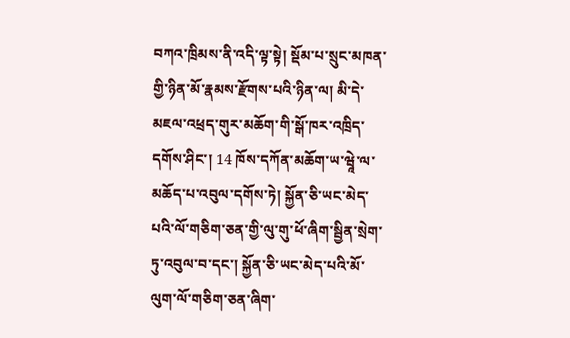བཀའ་ཁྲིམས་ནི་འདི་ལྟ་སྟེ། སྡོམ་པ་སྲུང་མཁན་གྱི་ཉིན་མོ་རྣམས་རྫོགས་པའི་ཉིན་ལ། མི་དེ་མཇལ་འཕྲད་གུར་མཆོག་གི་སྒོ་ཁར་འཁྲིད་དགོས་ཤིང་། 14 ཁོས་དཀོན་མཆོག་ཡ་ཝཱེ་ལ་མཆོད་པ་འབུལ་དགོས་ཏེ། སྐྱོན་ཅི་ཡང་མེད་པའི་ལོ་གཅིག་ཅན་གྱི་ལུ་གུ་ཕོ་ཞིག་སྦྱིན་སྲེག་ཏུ་འབུལ་བ་དང་། སྐྱོན་ཅི་ཡང་མེད་པའི་མོ་ལུག་ལོ་གཅིག་ཅན་ཞིག་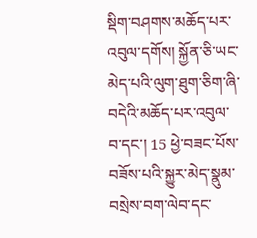སྡིག་བཤགས་མཆོད་པར་འབུལ་དགོས། སྐྱོན་ཅི་ཡང་མེད་པའི་ལུག་ཐུག་ཅིག་ཞི་བདེའི་མཆོད་པར་འབུལ་བ་དང་། 15 ཕྱེ་བཟང་པོས་བཟོས་པའི་སྐྱུར་མེད་སྣུམ་བསྲེས་བག་ལེབ་དང་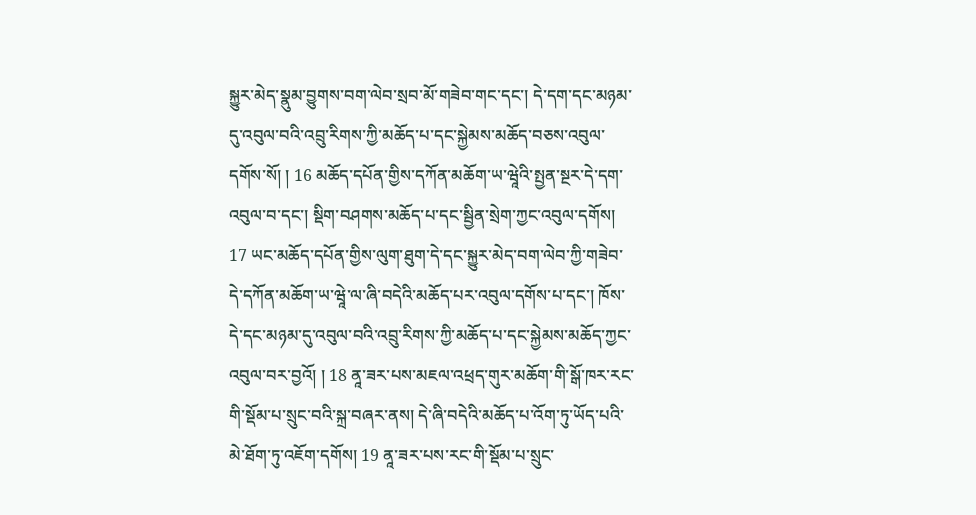སྐྱུར་མེད་སྣུམ་བྱུགས་བག་ལེབ་སྲབ་མོ་གཟེབ་གང་དང་། དེ་དག་དང་མཉམ་དུ་འབུལ་བའི་འབྲུ་རིགས་ཀྱི་མཆོད་པ་དང་སྐྱེམས་མཆོད་བཅས་འབུལ་དགོས་སོ། ། 16 མཆོད་དཔོན་གྱིས་དཀོན་མཆོག་ཡ་ཝཱེའི་སྤྱན་སྔར་དེ་དག་འབུལ་བ་དང་། སྡིག་བཤགས་མཆོད་པ་དང་སྦྱིན་སྲེག་ཀྱང་འབུལ་དགོས། 17 ཡང་མཆོད་དཔོན་གྱིས་ལུག་ཐུག་དེ་དང་སྐྱུར་མེད་བག་ལེབ་ཀྱི་གཟེབ་དེ་དཀོན་མཆོག་ཡ་ཝཱེ་ལ་ཞི་བདེའི་མཆོད་པར་འབུལ་དགོས་པ་དང་། ཁོས་དེ་དང་མཉམ་དུ་འབུལ་བའི་འབྲུ་རིགས་ཀྱི་མཆོད་པ་དང་སྐྱེམས་མཆོད་ཀྱང་འབུལ་བར་བྱའོ། ། 18 ནཱ་ཟར་པས་མཇལ་འཕྲད་གུར་མཆོག་གི་སྒོ་ཁར་རང་གི་སྡོམ་པ་སྲུང་བའི་སྐྲ་བཞར་ནས། དེ་ཞི་བདེའི་མཆོད་པ་འོག་ཏུ་ཡོད་པའི་མེ་ཐོག་ཏུ་འཇོག་དགོས། 19 ནཱ་ཟར་པས་རང་གི་སྡོམ་པ་སྲུང་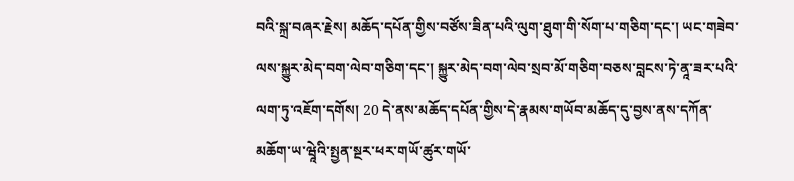བའི་སྐྲ་བཞར་རྗེས། མཆོད་དཔོན་གྱིས་བཙོས་ཟིན་པའི་ལུག་ཐུག་གི་སོག་པ་གཅིག་དང་། ཡང་གཟེབ་ལས་སྐྱུར་མེད་བག་ལེབ་གཅིག་དང་། སྐྱུར་མེད་བག་ལེབ་སྲབ་མོ་གཅིག་བཅས་བླངས་ཏེ་ནཱ་ཟར་པའི་ལག་ཏུ་འཇོག་དགོས། 20 དེ་ནས་མཆོད་དཔོན་གྱིས་དེ་རྣམས་གཡོབ་མཆོད་དུ་བྱས་ནས་དཀོན་མཆོག་ཡ་ཝཱེའི་སྤྱན་སྔར་ཕར་གཡོ་ཚུར་གཡོ་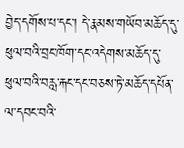བྱེད་དགོས་པ་དང་། དེ་རྣམས་གཡོབ་མཆོད་དུ་ཕུལ་བའི་བྲང་ཁོག་དང་འདེགས་མཆོད་དུ་ཕུལ་བའི་བརླ་རྐང་དང་བཅས་ཏེ་མཆོད་དཔོན་ལ་དབང་བའི་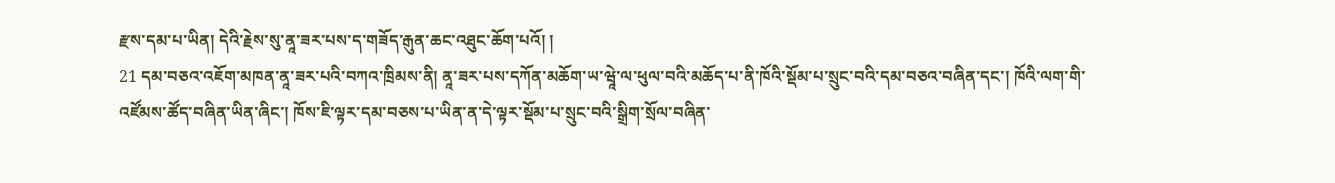རྫས་དམ་པ་ཡིན། དེའི་རྗེས་སུ་ནཱ་ཟར་པས་ད་གཟོད་རྒུན་ཆང་འཐུང་ཆོག་པའོ། །
21 དམ་བཅའ་འཇོག་མཁན་ནཱ་ཟར་པའི་བཀའ་ཁྲིམས་ནི། ནཱ་ཟར་པས་དཀོན་མཆོག་ཡ་ཝཱེ་ལ་ཕུལ་བའི་མཆོད་པ་ནི་ཁོའི་སྡོམ་པ་སྲུང་བའི་དམ་བཅའ་བཞིན་དང་། ཁོའི་ལག་གི་འཛོམས་ཚོད་བཞིན་ཡིན་ཞིང་། ཁོས་ཇི་ལྟར་དམ་བཅས་པ་ཡིན་ན་དེ་ལྟར་སྡོམ་པ་སྲུང་བའི་སྒྲིག་སྲོལ་བཞིན་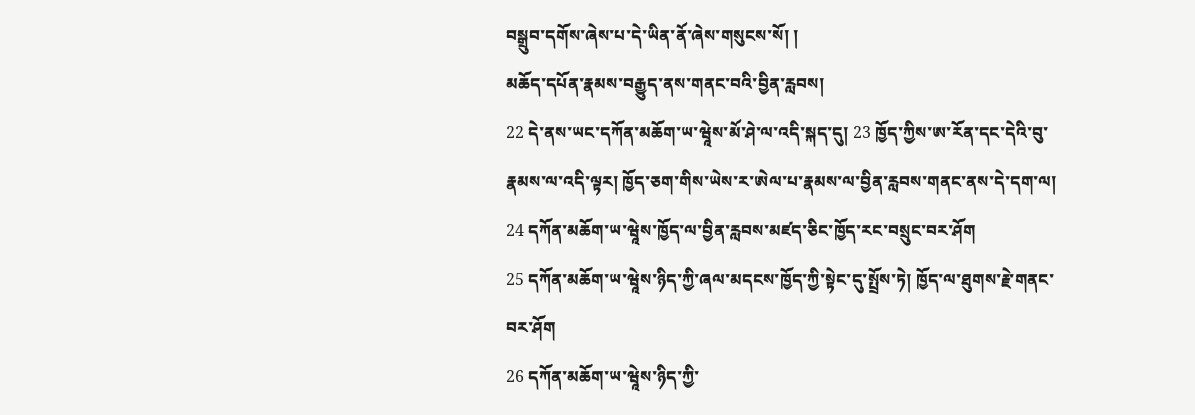བསྒྲུབ་དགོས་ཞེས་པ་དེ་ཡིན་ནོ་ཞེས་གསུངས་སོ། །
མཆོད་དཔོན་རྣམས་བརྒྱུད་ནས་གནང་བའི་བྱིན་རླབས།
22 དེ་ནས་ཡང་དཀོན་མཆོག་ཡ་ཝཱེས་མོ་ཤེ་ལ་འདི་སྐད་དུ། 23 ཁྱོད་ཀྱིས་ཨ་རོན་དང་དེའི་བུ་རྣམས་ལ་འདི་ལྟར། ཁྱོད་ཅག་གིས་ཡེས་ར་ཨེལ་པ་རྣམས་ལ་བྱིན་རླབས་གནང་ནས་དེ་དག་ལ།
24 དཀོན་མཆོག་ཡ་ཝཱེས་ཁྱོད་ལ་བྱིན་རླབས་མཛད་ཅིང་ཁྱོད་རང་བསྲུང་བར་ཤོག
25 དཀོན་མཆོག་ཡ་ཝཱེས་ཉིད་ཀྱི་ཞལ་མདངས་ཁྱོད་ཀྱི་སྟེང་དུ་སྤྲོས་ཏེ། ཁྱོད་ལ་ཐུགས་རྗེ་གནང་བར་ཤོག
26 དཀོན་མཆོག་ཡ་ཝཱེས་ཉིད་ཀྱི་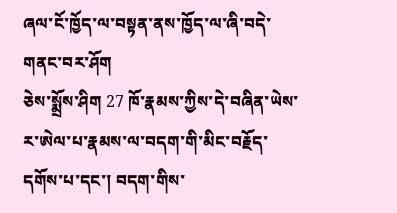ཞལ་ངོ་ཁྱོད་ལ་བསྟན་ནས་ཁྱོད་ལ་ཞི་བདེ་གནང་བར་ཤོག
ཅེས་སྨྲོས་ཤིག 27 ཁོ་རྣམས་ཀྱིས་དེ་བཞིན་ཡེས་ར་ཨེལ་པ་རྣམས་ལ་བདག་གི་མིང་བརྗོད་དགོས་པ་དང་། བདག་གིས་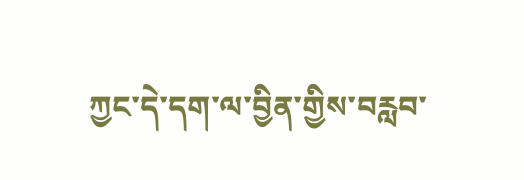ཀྱང་དེ་དག་ལ་བྱིན་གྱིས་བརླབ་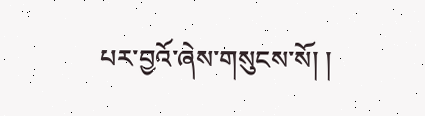པར་བྱའོ་ཞེས་གསུངས་སོ། །